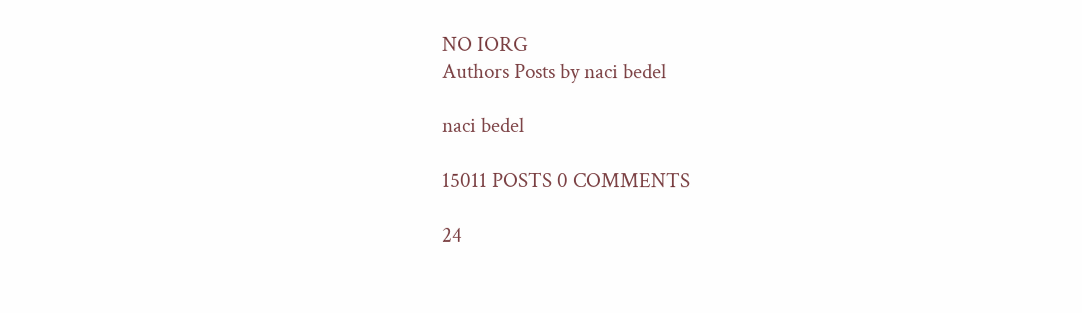NO IORG
Authors Posts by naci bedel

naci bedel

15011 POSTS 0 COMMENTS

24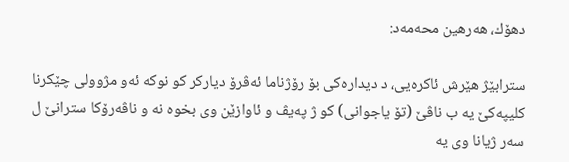دهۆك، هه‌رهین محه‌مه‌د:

سترابێژ هێرش ئاكره‌یی، د دیداره‌كی بۆ رۆژناما ئه‌ڤرۆ دیاركر كو نوكه‌ ئه‌و مژوولی چێكرنا كلیپه‌كێ‌ یه‌ ب ناڤێ‌ (تۆ یاجوانی) كو ژ په‌یڤ و ئاوازێن وی بخوه‌ نه‌ و ناڤه‌رۆكا سترانێ‌ ل سه‌ر ژیانا وی یه‌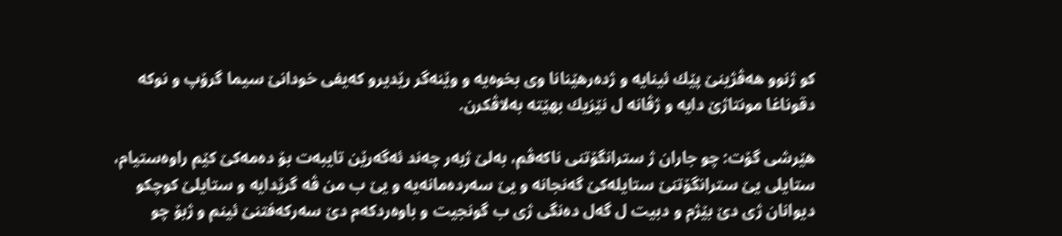كو ژنوو هه‌ڤژینێ‌ پێك ئینایه‌ و ژده‌رهێنانا وی بخوه‌یه‌ و وێنه‌گر رێدیرو كه‌یفی خودانێ‌ سیما گرۆپ و نوكه‌ دقوناغا مونتاژێ‌ دایه‌ و ژڤانه‌ ل نێزیك بهێته‌ به‌لاڤكرن.

هێرشی گۆت: چو جاران ژ سترانگۆتنی ناكه‌ڤم، به‌لێ‌ ژبه‌ر چه‌ند ئه‌گه‌رێن تایبه‌ت بۆ ده‌مه‌كێ‌ كێم راوه‌ستیام، ستایلی یێ‌ سترانگۆتنێ‌ ستایله‌كێ‌ گه‌نجانه‌ و یێ‌ سه‌رده‌مانه‌یه‌ و یێ‌ ب من ڤه‌ گرێدایه‌ و ستایلێ‌ كوچكو دیوانان ژی دێ‌ بێژم و دبیت ل گه‌ل ده‌نگی ژی ب گونجیت و باوه‌ردكه‌م دێ‌ سه‌ركه‌فتنێ‌ ئینم و ژبۆ چو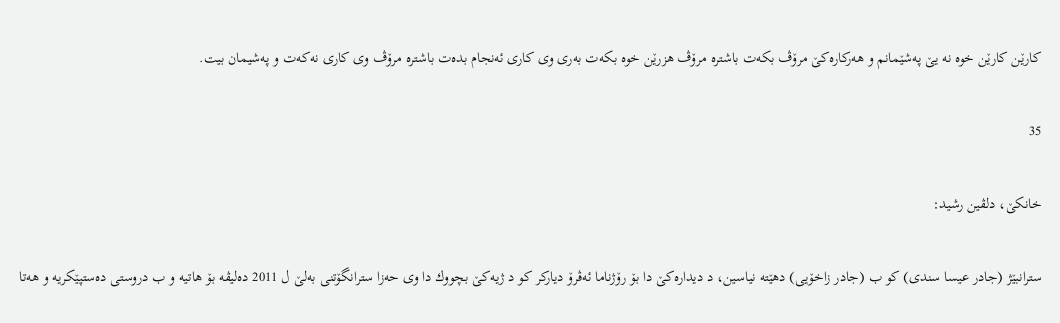كارێن كارێن خوه‌ نه‌ یێ‌ په‌شێمانم و هه‌ركاره‌كێ‌ مرۆڤ بكه‌ت باشتره‌ مرۆڤ هزرێن خوه‌ بكه‌ت به‌ری وی كاری ئه‌نجام بده‌ت باشتره‌ مرۆڤ وی كاری نه‌كه‌ت و په‌شیمان بیت.

35

خانكێ‌، دلڤین رشید:

سترانبێژ (جادر عیسا سندی) كو ب (جادر زاخۆیی) دهێته‌ نیاسین، د دیداره‌كێ‌ دا بۆ رۆژناما ئه‌ڤرۆ دیاركر كو د ژیه‌كێ‌ بچووك دا وی حه‌زا سترانگۆتنی به‌لێ‌ ل 2011 ده‌لیڤه‌ بۆ هاتیه‌ و ب دروستی ده‌ستپێكریه‌ و هه‌تا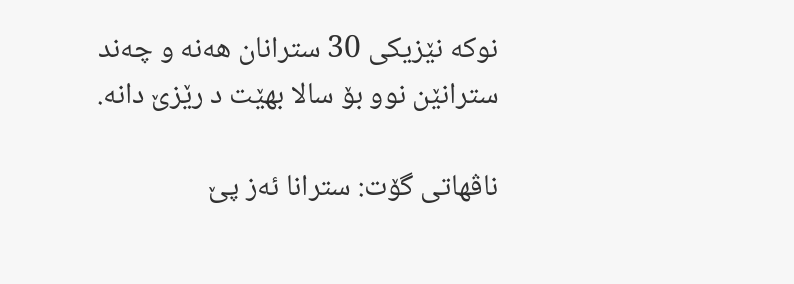نوكه‌ نێزیكی 30 سترانان هه‌نه‌ و چه‌ند سترانێن نوو بۆ سالا بهێت د رێزێ‌ دانه‌.

ناڤهاتی گۆت: سترانا ئه‌ز پێ‌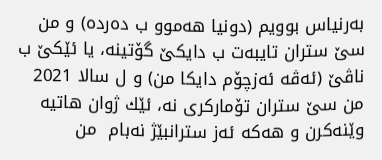به‌رنیاس بوویم (دونیا هه‌موو ب ده‌رده‌) و من سێ‌ ستران تایبه‌ت ب دایكێ‌ گۆتینه‌، یا ئێكێ‌ ب ناڤێ‌ (ئه‌ڤه‌ ئه‌زچۆم دایكا من) و ل سالا 2021 من سێ‌ ستران تۆماركری نه‌، ئێك ژوان هاتیه‌ وێنه‌كرن و هه‌كه‌ ئه‌ز سترانبێژ نه‌بام  من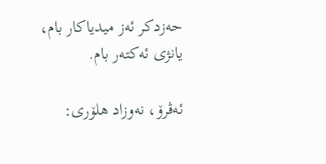حه‌زدكر ئه‌ز میدیاكار بام، یانژی ئه‌كته‌ر بام.

ئه‌ڤرۆ، نه‌وزاد هلۆری: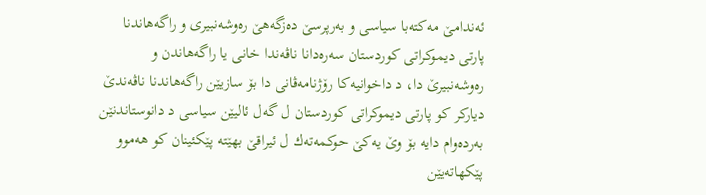ئه‌ندامێ‌ مه‌كته‌با سیاسی و به‌رپرسێ‌ ده‌زگه‌هێ‌ ره‌وشه‌نبیری و راگه‌هاندنا پارتی دیموكراتی كوردستان سه‌ره‌دانا ناڤه‌ندا خانی یا راگه‌هاندن و ره‌وشه‌نبیرێ‌ دا، د داخوانیه‌كا رۆژنامه‌ڤانی دا بۆ سازیێن راگه‌هاندنا ناڤه‌ندێ‌ دیاركر كو پارتی دیموكراتی كوردستان ل گه‌ل ئالیێن سیاسی د دانوستاندنێن به‌رده‌وام دایه‌ بۆ وێ‌ یه‌كێ‌ حوكمه‌ته‌ك ل ئیراقێ بهێته‌ پێكئینان كو هه‌موو پێكهاته‌یێن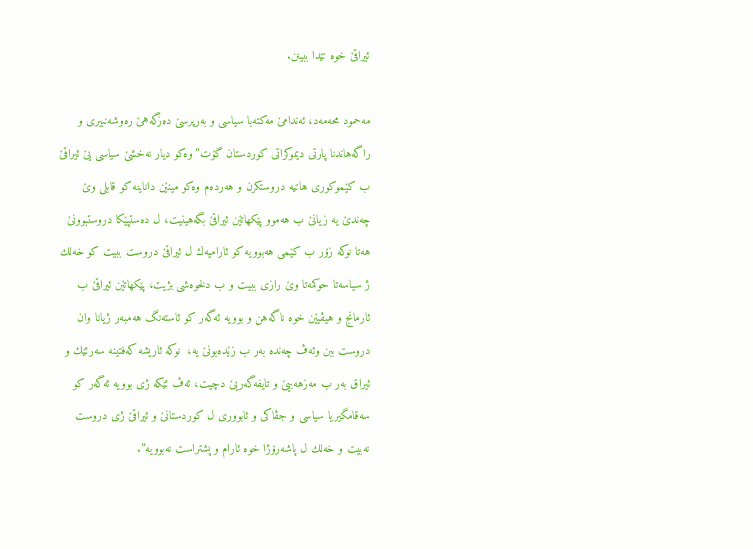ئیراقێ خوه‌ تێدا ببینن.

مه‌حمود محه‌مه‌د، ئه‌ندامێ‌ مه‌كته‌با سیاسی و به‌رپرسێ‌ ده‌زگه‌هێ‌ ره‌وشه‌نبیری و راگه‌هاندنا پارتی دیموكراتی كوردستان گۆت”وه‌كو دیار نه‌خشێ‌ سیاسی یێ‌ ئیراقێ ب كێموكوری هاتیه‌ دروستكرن و هه‌رده‌م وه‌كو مینێن داناینه‌ كو قابلی وێ چه‌ندێ یه‌ زیانێ‌ ب هه‌موو پێكهاتێن ئیراقێ بگه‌هینیت، ل ده‌ستپێكا دروستبوونێ‌ هه‌تا نوكه‌ زۆر ب كێمی هه‌بوویه‌ كو ئارامیه‌ك ل ئیراقێ دروست ببیت كو خه‌لك ژ سیاسه‌تا حوكمه‌تا وێ‌ رازی ببیت و ب دلخوه‌شی بژیت، پێكهاتێن ئیراقێ ب ئارمانج و هیڤیێن خوه‌ ناگه‌هن و بوویه‌ ئه‌گه‌ر كو ئاسته‌نگ هه‌مبه‌ر ژیانا وان دروست ببن وئه‌ڤ چه‌نده‌ به‌ر ب زێده‌بونێ‌ یه‌،  نوكه‌ ئاریشه‌ كه‌فتینه‌ سه‌رئێك و ئیراق به‌ر ب مه‌زهه‌بیێ و تایفه‌گه‌ریێ دچیت، ئه‌ڤ ئێكه‌ ژی بوویه‌ ئه‌گه‌ر كو سه‌قامگیریا سیاسی و جڤاكی و ئابووری ل كوردستانێ‌ و ئیراقێ ژی دروست نه‌بیت و خه‌لك ل پاشه‌رۆژا خوه‌ ئارام و پشتراست نه‌بوویه‌”.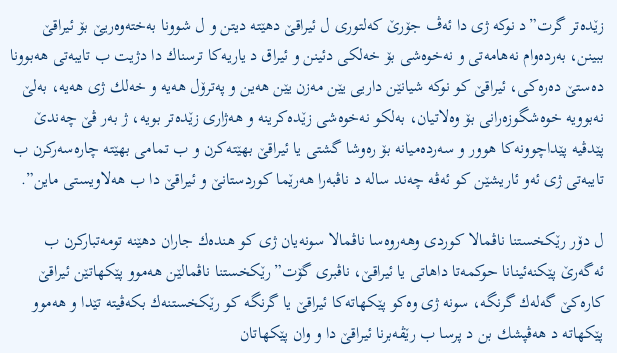زێده‌تر گرت”د نوكه‌ ژی دا ئه‌ڤ جۆرێ‌ كه‌لتوری ل ئیراقێ دهێته‌ دیتن و ل شوونا به‌خته‌وه‌ریێ‌ بۆ ئیراقێ ببینن، به‌رده‌وام نه‌هامه‌تی و نه‌خوه‌شی بۆ خه‌لكی دئینن و ئیراق د یاریه‌كا ترسناك دا دژیت ب تایبه‌تی هه‌بوونا ده‌ستێ‌ ده‌ره‌كی، ئیراقێ كو نوكه‌ شیانێن داریی یێن مه‌زن یێن هه‌ین و په‌ترۆل هه‌یه‌ و خه‌لك ژی هه‌یه‌، به‌لێ‌ نه‌بوویه‌ خوه‌شگوزه‌رانی بۆ وه‌لاتیان، به‌لكو نه‌خوه‌شی زێده‌كرینه‌ و هه‌ژاری زێده‌تر بویه‌، ژ به‌ر ڤێ‌ چه‌ندێ پێدڤیه‌ پێداچوونه‌كا هوور و سه‌رده‌میانه‌ بۆ ره‌وشا گشتی یا ئیراقێ بهێته‌كرن و ب تمامی بهێته‌ چاره‌سه‌ركرن ب تایبه‌تی ژی ئه‌و ئاریشێن كو ئه‌ڤه‌ چه‌ند ساله‌ د ناڤبه‌را هه‌رێما كوردستانێ و ئیراقێ دا ب هه‌لاویستی ماین”.

ل دۆر رێكخستنا ناڤمالا كوردی وهه‌روه‌سا ناڤمالا سونه‌یان ژی كو هنده‌ك جاران دهێنه‌ تومه‌تباركرن ب ئه‌گه‌رێ پێكنه‌ئینانا حوكمه‌تا داهاتی یا ئیراقێ، ناڤبری گۆت”رێكخستنا ناڤمالێن هه‌موو پێكهاتێن ئیراقێ كاره‌كێ گه‌له‌ك گرنگه‌، سونه‌ ژی وه‌كو پێكهاته‌كا ئیراقێ یا گرنگه‌ كو رێكخستنه‌ك بكه‌ڤیته‌ تێدا و هه‌موو پێكهاته‌ د هه‌ڤپشك بن د پرسا ب رێڤه‌برنا ئیراقێ دا و وان پێكهاتان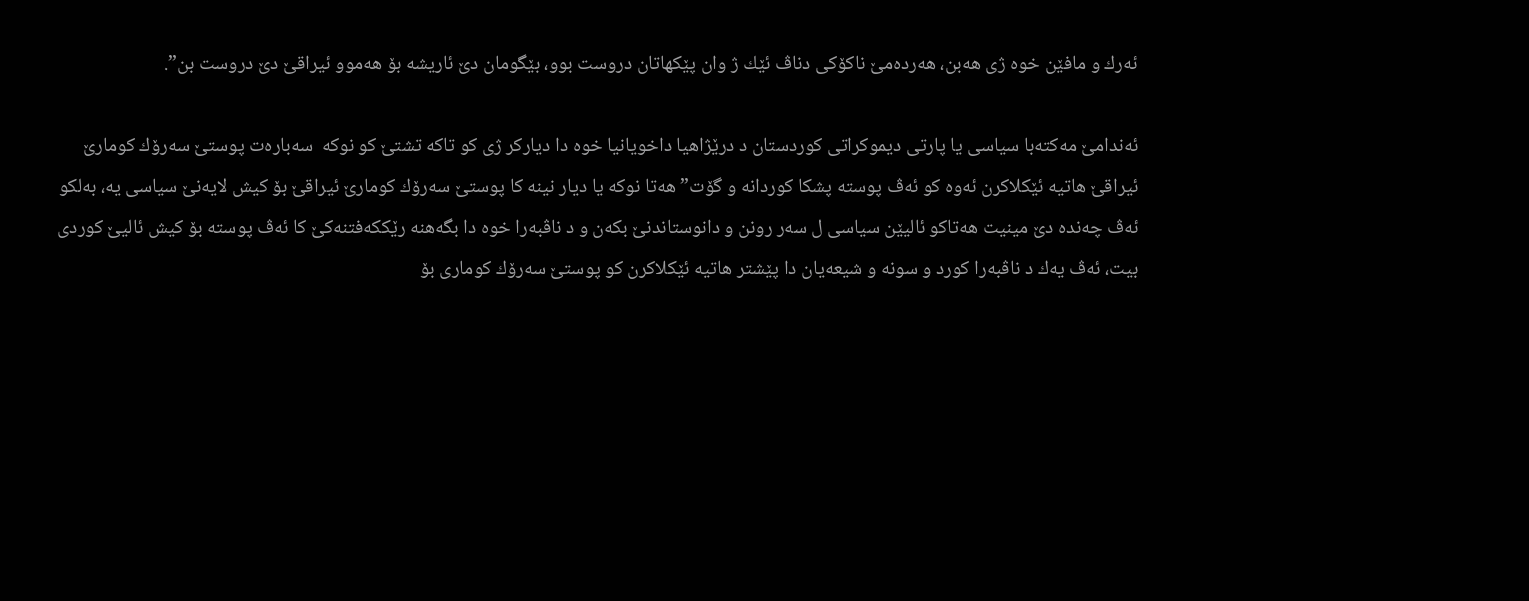ئه‌رك و مافێن خوه‌ ژی هه‌بن، هه‌رده‌مێ‌ ناكۆكی دناڤ ئێك ژ وان پێكهاتان دروست بوو، بێگومان دێ ئاریشه‌ بۆ هه‌موو ئیراقێ دێ دروست بن”.

ئه‌ندامێ‌ مه‌كته‌با سیاسی یا پارتی دیموكراتی كوردستان د درێژاهیا داخویانیا خوه‌ دا دیاركر ژی كو تاكه‌ تشتێ‌ كو نوكه‌  سه‌باره‌ت پوستێ‌ سه‌رۆك كومارێ‌ ئیراقێ هاتیه‌ ئێكلاكرن ئه‌وه‌ كو ئه‌ڤ پوسته‌ پشكا كوردانه‌ و گۆت” هه‌تا نوكه‌ یا دیار نینه‌ كا پوستێ‌ سه‌رۆك كومارێ‌ ئیراقێ بۆ كیش لایه‌نێ سیاسی یه‌، به‌لكو ئه‌ڤ چه‌نده‌ دێ‌ مینیت هه‌تاكو ئالیێن سیاسی ل سه‌ر رونن و دانوستاندنێ‌ بكه‌ن و د ناڤبه‌را خوه‌ دا بگه‌هنه‌ رێككه‌فتنه‌كێ‌ كا ئه‌ڤ پوسته‌ بۆ كیش ئالیێ‌ كوردی بیت، ئه‌ڤ یه‌ك د ناڤبه‌را كورد و سونه‌ و شیعه‌یان دا پێشتر هاتیه‌ ئێكلاكرن كو پوستێ سه‌رۆك كوماری بۆ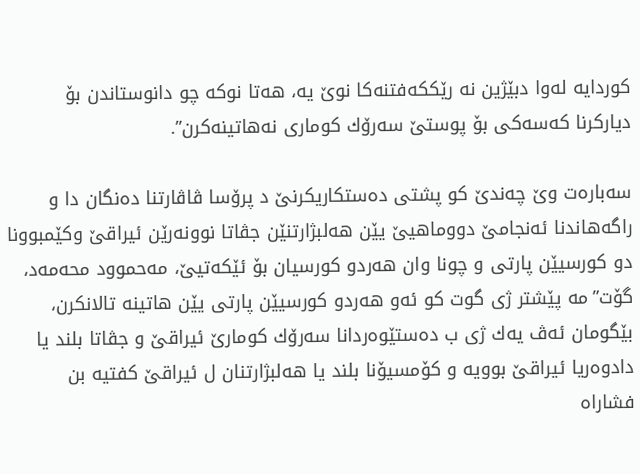كوردایه‌ له‌وا دبێژین نه‌ رێككه‌فتنه‌كا نوێ‌ یه‌، هه‌تا نوكه‌ چو دانوستاندن بۆ دیاركرنا كه‌سه‌كی بۆ پوستێ‌ سه‌رۆك كوماری نه‌هاتینه‌كرن”.

سه‌باره‌ت وێ چه‌ندێ كو پشتی ده‌ستكاریكرنێ د پرۆسا ڤاڤارتنا ده‌نگان دا و راگه‌هاندنا ئه‌نجامێ‌ دووماهیێ‌ یێن هه‌لبژارتنێن جڤاتا نوونه‌رێن ئیراقێ وكێمبوونا  دو كورسیێن پارتی و چونا وان هه‌ردو كورسیان بۆ ئێكه‌تیێ، مه‌حموود محه‌مه‌د، گۆت”مه‌ پێشتر ژی گوت كو ئه‌و هه‌ردو كورسیێن پارتی یێن هاتینه‌ تالانكرن، بێگومان ئه‌ڤ یه‌ك ژی ب ده‌ستێوه‌ردانا سه‌رۆك كومارێ‌ ئیراقێ و جڤاتا بلند یا دادوه‌ریا ئیراقێ بوویه‌ و كۆمسیۆنا بلند یا هه‌لبژارتنان ل ئیراقێ كفتیه‌ بن فشاراه‌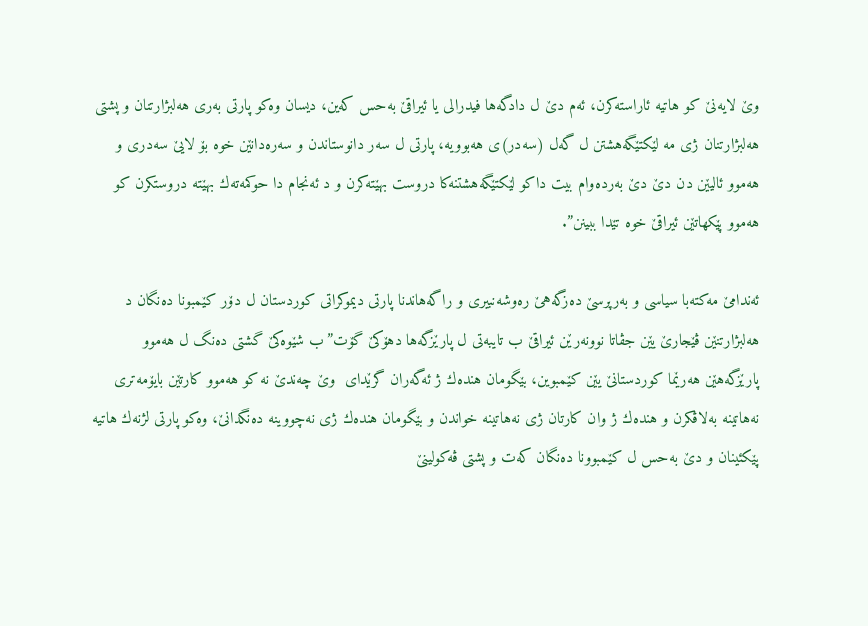وێ‌ لایه‌نێ‌ كو هاتیه‌ ئاراسته‌كرن، ئه‌م دێ‌ ل دادگه‌ها فیدرالی یا ئیراقێ به‌حس كه‌ین، دیسان وه‌كو پارتی به‌ری هه‌لبژارتنان و پشتی هه‌لبژارتنان ژی مه‌ لێكتێگه‌هشتن ل گه‌ل (سه‌در)ی هه‌بوویه‌، پارتی ل سه‌ر دانوستاندن و سه‌ره‌دانێن خوه‌ بۆ لایێ‌ سه‌دری و هه‌موو ئالیێن دن دێ‌ دێ به‌رده‌وام بیت داكو لێكتێگه‌هشتنه‌كا دروست بهێته‌كرن و د ئه‌نجام دا حوكمه‌ته‌ك بهێته‌ دروستكرن كو هه‌موو پێكهاتێن ئیراقێ خوه‌ تێدا ببینن”.

ئه‌ندامێ‌ مه‌كته‌با سیاسی و به‌رپرسێ‌ ده‌زگه‌هێ‌ ره‌وشه‌نبیری و راگه‌هاندنا پارتی دیموكراتی كوردستان ل دۆر كێمبونا ده‌نگان د هه‌لبژارتنێن ڤێجارێ یێن جڤاتا نوونه‌رێن ئیراقێ ب تایبه‌تی ل پارێزگه‌ها دهۆكێ گۆت”ب شێوه‌كێ‌ گشتی ده‌نگ ل هه‌موو پارێزگه‌هێن هه‌رێما كوردستانێ‌ یێن كێمبوین، بێگومان هنده‌ك ژ ئه‌گه‌ران گرێدای  وێ چه‌ندێ نه‌ كو هه‌موو كارتێن بایۆمه‌تری نه‌هاتینه‌ به‌لاڤكرن و هنده‌ك ژ وان كارتان ژی نه‌هاتینه‌ خواندن و بێگومان هنده‌ك ژی نه‌چووینه‌ ده‌نگدانێ‌، وه‌كو پارتی لژنه‌ك هاتیه‌ پێكئینان و دێ‌ به‌حس ل كێمبوونا ده‌نگان كه‌ت و پشتی ڤه‌كولینێ‌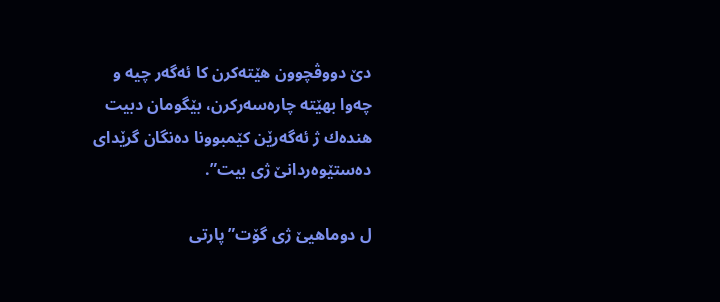دێ‌ دووڤچوون هێته‌كرن كا ئه‌گه‌ر چیه‌ و چه‌وا بهێته‌ چاره‌سه‌ركرن، بێگومان دبیت هنده‌ك ژ ئه‌گه‌رێن كێمبوونا ده‌نگان گرێدای ده‌ستێوه‌ردانێ‌ ژی بیت”.

ل دوماهیێ‌ ژی گۆت”پارتی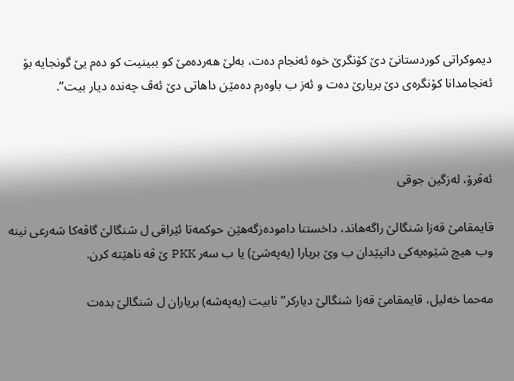دیموكراتی كوردستانێ‌ دێ‌ كۆنگرێ‌ خوه‌ ئه‌نجام ده‌ت، به‌لێ‌ هه‌رده‌مێ‌ كو ببینیت كو ده‌م یێ گونجایه‌ بۆ ئه‌نجامدانا كۆنگره‌ی دێ بریارێ ده‌ت و ئه‌ز ب باوه‌رم ده‌مێن داهاتی دێ‌ ئه‌ڤ چه‌نده‌ دیار بیت”.



ئه‌ڤرۆ، له‌زگین جوقی

قایمقامێ‌ قه‌زا شنگالێ راگه‌هاند، داخستنا داموده‌زگه‌هێن حوكمه‌تا ئێراقی ل شنگالێ گاڤه‌كا شه‌رعی نینه‌ وب هیچ شێوه‌یه‌كی دانپێدان ب وێ بریارا (یه‌په‌شێ) یا ب سه‌ر PKK ێ ڤه‌ ناهێته‌ كرن.

مه‌حما خه‌لیل، قایمقامێ‌ قه‌زا شنگالێ دیاركر” نابیت (یه‌په‌شه‌) بریاران ل شنگالێ بده‌ت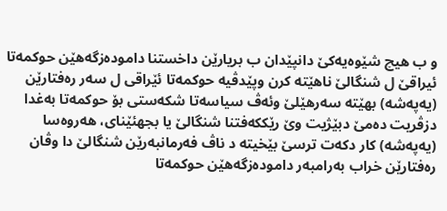و ب هیچ شێوه‌یه‌كێ‌ دانپێدان ب بریارێن داخستنا داموده‌زگه‌هێن حوكمه‌تا ئیراقێ ل شنگالێ ناهێته‌ كرن وپێدڤیه‌ حوكمه‌تا ئێراقی ل سه‌ر ره‌فتارێن (یه‌په‌شه‌) بهێته‌ سه‌رهێلێ وئه‌ڤ سیاسه‌تا شكه‌ستی بۆ حوكمه‌تا به‌غدا دزڤریت ده‌مێ‌ دبێژیت وێ رێككه‌فتنا شنگالێ یا بجهئێنای، هه‌روه‌سا (یه‌په‌شه‌) كار دكه‌ت ترسێ‌ بێخیته‌ د ناڤ فه‌رمانبه‌رێن شنگالێ‌ دا وڤان ره‌فتارێن خراب به‌رامبه‌ر داموده‌زگه‌هێن حوكمه‌تا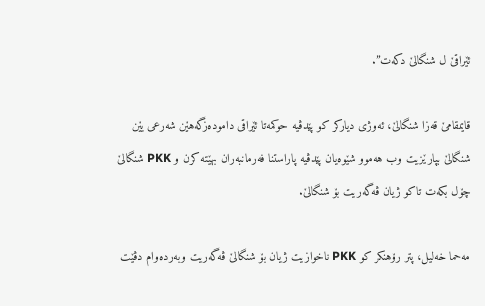ئێراقێ‌ ل شنگالێ دكه‌ت”.

قایمقامێ‌ قه‌زا شنگالێ، ئه‌وژی دیاركر كو پێدڤیه‌ حوكمه‌تا ئێراقی داموده‌زگه‌هێن شه‌رعی یێن شنگالێ بپارێزیت وب هه‌موو شێوه‌یان پێدڤیه‌ پاراستنا فه‌رمانبه‌ران بهێته‌ كرن و PKK شنگالێ چۆل بكه‌ت تاكو ژیان ڤه‌گه‌ریت بۆ شنگالێ.

مه‌حما خه‌لیل، پتر رۆهنكر كو PKK ناخوازیت ژیان بۆ شنگالێ ڤه‌گه‌ریت وبه‌رده‌وام دڤێت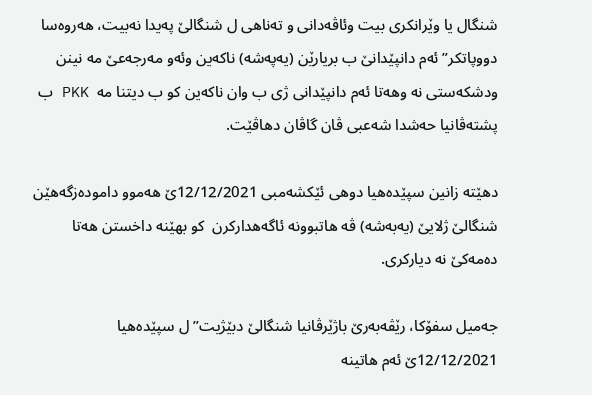شنگال یا وێرانكری بیت وئاڤه‌دانی و ته‌ناهی ل شنگالێ په‌یدا نه‌بیت، هه‌روه‌سا دووپاتكر” ئه‌م دانپێدانێ ب بریارێن (یه‌په‌شه‌) ناكه‌ین وئه‌و مه‌رجه‌عێ‌ مه‌ نینن ودشكه‌ستی نه‌ وهه‌تا ئه‌م دانپێدانی ژی ب وان ناكه‌ین كو ب دیتنا مه‌  PKK ب پشته‌ڤانیا حه‌شدا شه‌عبی ڤان گاڤان دهاڤێت.

دهێته‌ زانین سپێده‌هیا دوهی ئێكشه‌مبی 12/12/2021ێ‌ هه‌موو داموده‌زگه‌هێن شنگالێ ژلایێ (یه‌به‌شه‌) ڤه‌ هاتبوونه‌ ئاگه‌هداركرن  كو بهێنه‌ داخستن هه‌تا ده‌مه‌كێ‌ نه‌ دیاركری.

جه‌میل سفۆكا، رێڤه‌به‌رێ‌ باژێرڤانیا شنگالێ دبێژیت” ل سپێده‌هیا 12/12/2021ێ‌ ئه‌م هاتینه‌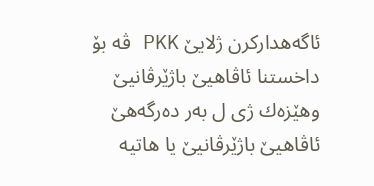ئاگه‌هداركرن ژلایێ‌ PKK ڤه‌ بۆ داخستنا ئاڤاهیێ‌ باژێرڤانیێ‌ وهێزه‌ك ژی ل به‌ر ده‌رگه‌هێ‌ ئاڤاهیێ باژێرڤانیێ یا هاتیه‌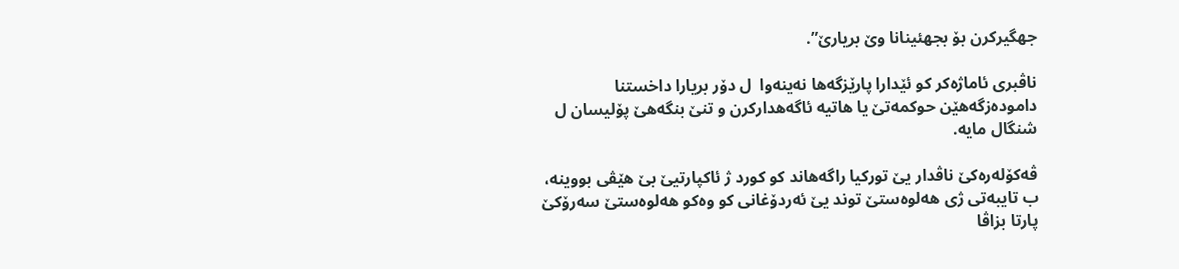جهگیركرن بۆ بجهئینانا وێ بریارێ”.

ناڤبری ئاماژه‌كر كو ئێدارا پارێزگه‌ها نه‌ینه‌وا  ل دۆر بریارا داخستنا داموده‌زگه‌هێن حوكمه‌تێ یا هاتیه‌ ئاگه‌هداركرن و تنێ‌ بنگه‌هێ‌ پۆلیسان ل شنگال مایه‌.

ڤه‌كۆله‌ره‌كێ ناڤدار یێ توركیا راگه‌هاند كو كورد ژ ئاكپارتیێ بێ هێڤی بووینه‌، ب تایبه‌تی ژی هه‌لوه‌ستێ توند یێ ئه‌ردۆغانی كو وه‌كو هه‌لوه‌ستێ سه‌رۆكێ پارتا بزاڤا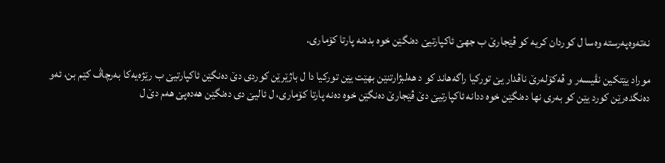نه‌ته‌وه‌په‌رسته‌ وه‌سا ل كوردان كریه‌ كو ڤێجارێ ب جهێ ئاكپارتیێ ده‌نگێن خوه‌ بده‌نه‌ پارتا كۆماری.

موراد یێتكین نڤیسه‌ر و ڤه‌كۆله‌رێ ناڤدار یێ توركیا راگه‌هاند كو د هه‌لبژارتنێن بهێت یێن توركیا دا ل باژێرێن كوردی دێ ده‌نگێن ئاكپارتیێ ب رێژه‌یه‌كا به‌رچاڤ كێم بن، ئه‌و ده‌نگده‌رێن كورد یێن كو به‌ری نها ده‌نگێن خوه‌ ددانه‌ ئاكپارتیێ دێ ڤێجارێ ده‌نگێن خوه‌ ده‌نه‌ پارتا كۆماری، ل ئالیێ دی ده‌نگێن هه‌ده‌پێ هه‌م دێ ل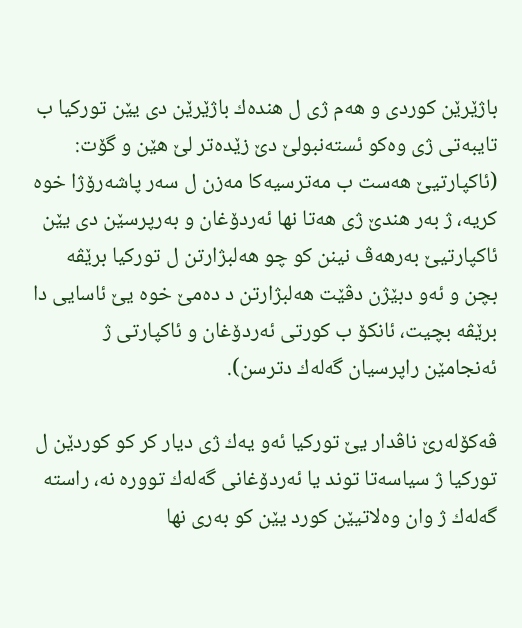باژێرێن كوردی و هه‌م ژی ل هنده‌ك باژێرێن دی یێن توركیا ب تایبه‌تی ژی وه‌كو ئسته‌نبولێ دێ زێده‌تر لێ هێن و گۆت: (ئاكپارتیێ هه‌ست ب مه‌ترسیه‌كا مه‌زن ل سه‌ر پاشه‌رۆژا خوه‌ كریه‌، ژ به‌ر هندێ ژی هه‌تا نها ئه‌ردۆغان و به‌رپرسێن دی یێن ئاكپارتیێ به‌رهه‌ڤ نینن كو چو هه‌لبژارتن ل توركیا برێڤه‌ بچن و ئه‌و دبێژن دڤێت هه‌لبژارتن د ده‌مێ خوه‌ یێ ئاسایی دا برێڤه‌ بچیت، ئانكۆ ب كورتی ئه‌ردۆغان و ئاكپارتی ژ ئه‌نجامێن راپرسیان گه‌له‌ك دترسن).

ڤه‌كۆله‌رێ ناڤدار یێ توركیا ئه‌و یه‌ك ژی دیار كر كو كوردێن ل توركیا ژ سیاسه‌تا توند یا ئه‌ردۆغانی گه‌له‌ك تووره‌ نه‌، راسته‌ گه‌له‌ك ژ وان وه‌لاتیێن كورد یێن كو به‌ری نها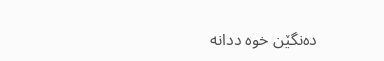ده‌نگێن خوه‌ ددانه‌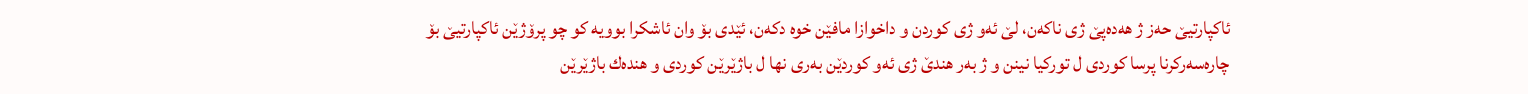ئاكپارتیێ حه‌ز ژ هه‌ده‌پێ ژی ناكه‌ن، لێ ئه‌و ژی كوردن و داخوازا مافێن خوه‌ دكه‌ن، ئێدی بۆ وان ئاشكرا بوویه‌ كو چو پرۆژێن ئاكپارتیێ بۆ چاره‌سه‌ركرنا پرسا كوردی ل توركیا نینن و ژ به‌ر هندێ ژی ئه‌و كوردێن به‌ری نها ل باژێرێن كوردی و هنده‌ك باژێرێن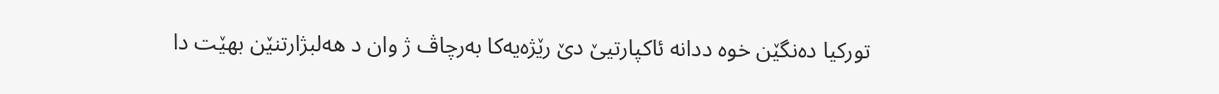توركیا ده‌نگێن خوه‌ ددانه‌ ئاكپارتیێ دێ رێژه‌یه‌كا به‌رچاڤ ژ وان د هه‌لبژارتنێن بهێت دا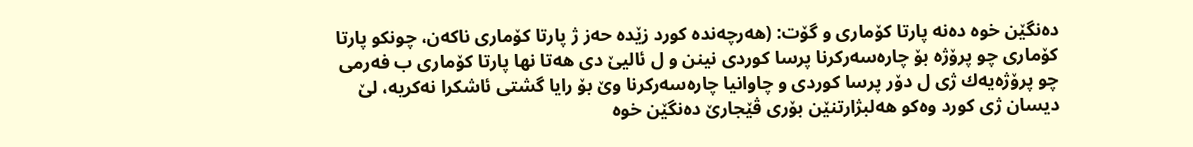ده‌نگێن خوه‌ ده‌نه‌ پارتا كۆماری و گۆت: (هه‌رچه‌نده‌ كورد زێده‌ حه‌ز ژ پارتا كۆماری ناكه‌ن، چونكو پارتا كۆماری چو پرۆژه‌ بۆ چاره‌سه‌ركرنا پرسا كوردی نینن و ل ئالیێ دی هه‌تا نها پارتا كۆماری ب فه‌رمی چو پرۆژه‌یه‌ك ژی ل دۆر پرسا كوردی و چاوانیا چاره‌سه‌ركرنا وێ بۆ رایا گشتی ئاشكرا نه‌كریه‌، لێ دیسان ژی كورد وه‌كو هه‌لبژارتنێن بۆری ڤێجارێ ده‌نگێن خوه‌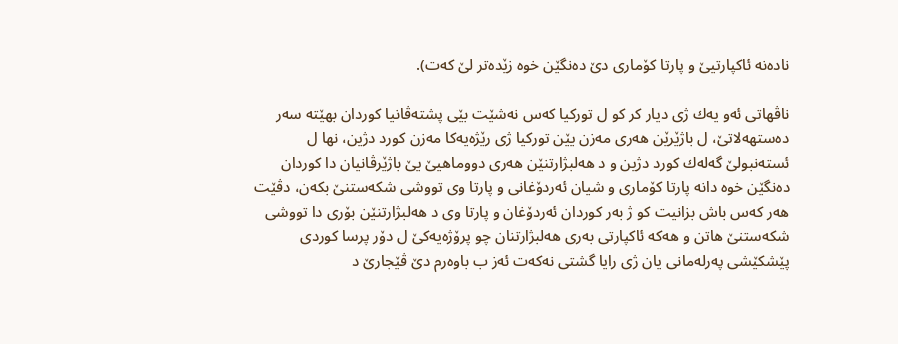ناده‌نه‌ ئاكپارتیێ و پارتا كۆماری دێ ده‌نگێن خوه‌ زێده‌تر لێ كه‌ت).

ناڤهاتی ئه‌و یه‌ك ژی دیار كر كو ل توركیا كه‌س نه‌شێت بێی پشته‌ڤانیا كوردان بهێته‌ سه‌ر ده‌ستهه‌لاتێ، ل باژێرێن هه‌ری مه‌زن یێن توركیا ژی رێژه‌یه‌كا مه‌زن كورد دژین، نها ل ئسته‌نبولێ گه‌له‌ك كورد دژین و د هه‌لبژارتنێن هه‌ری دووماهیێ یێ باژێرڤانیان دا كوردان ده‌نگێن خوه‌ دانه‌ پارتا كۆماری و شیان ئه‌ردۆغانی و پارتا وی تووشی شكه‌ستنێ بكه‌ن، دڤێت هه‌ر كه‌س باش بزانیت كو ژ به‌ر كوردان ئه‌ردۆغان و پارتا وی د هه‌لبژارتنێن بۆری دا تووشی شكه‌ستنێ هاتن و هه‌كه‌ ئاكپارتی به‌ری هه‌لبژارتنان چو پرۆژه‌یه‌كێ ل دۆر پرسا كوردی پێشكێشی په‌رله‌مانی یان ژی رایا گشتی نه‌كه‌ت ئه‌ز ب باوه‌رم دێ ڤێجارێ د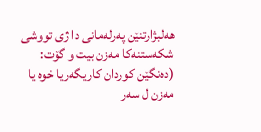هه‌لبژارتنێن په‌رله‌مانی دا ژی تووشی شكه‌ستنه‌كا مه‌زن بیت و گۆت: (ده‌نگێن كوردان كاریگه‌ریا خوه‌ یا مه‌زن ل سه‌ر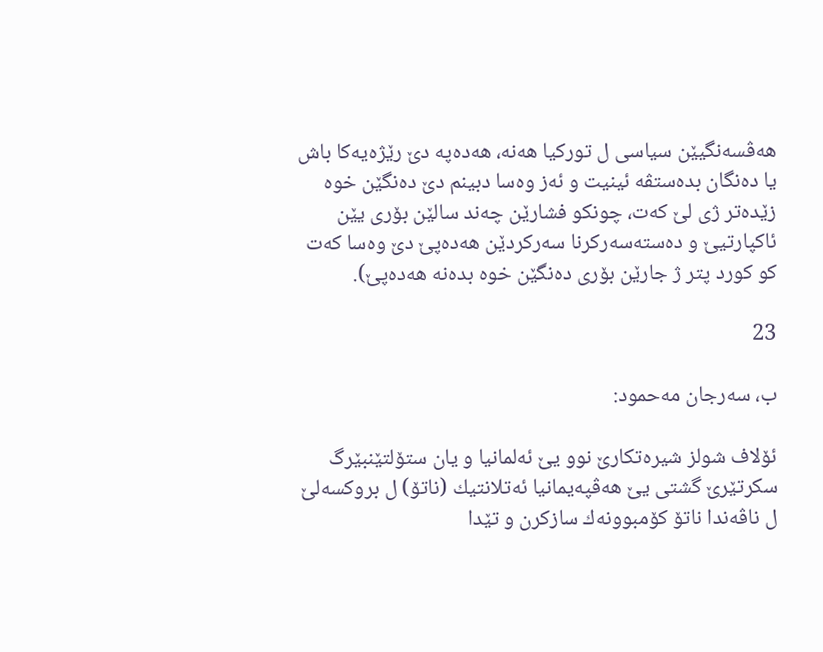هه‌ڤسه‌نگیێن سیاسی ل توركیا هه‌نه‌، هه‌ده‌په‌ دێ رێژه‌یه‌كا باش یا ده‌نگان بده‌ستڤه‌ ئینیت و ئه‌ز وه‌سا دبینم دێ ده‌نگێن خوه‌ زێده‌تر ژی لێ كه‌ت، چونكو فشارێن چه‌ند سالێن بۆری یێن ئاكپارتیێ و ده‌سته‌سه‌ركرنا سه‌ركردێن هه‌ده‌پێ دێ وه‌سا كه‌ت كو كورد پتر ژ جارێن بۆری ده‌نگێن خوه‌ بده‌نه‌ هه‌ده‌پێ).

23

ب، سه‌رجان مه‌حمود:

ئۆلاف شولز شیره‌تكارێ نوو یێ ئه‌لمانیا و یان ستۆلتێنبێرگ سكرتێرێ گشتی یێ‌ هه‌ڤپه‌یمانیا ئه‌تلانتیك (ناتۆ) ل بروكسه‌لێ ل ناڤه‌ندا ناتۆ كۆمبوونه‌ك سازكرن و تێدا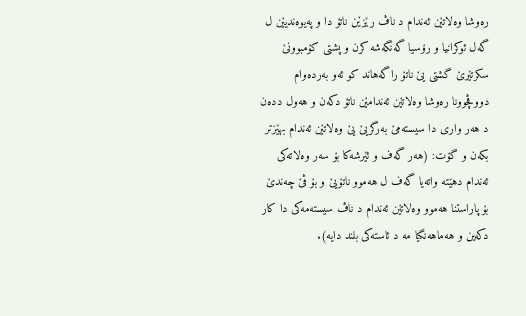ره‌وشا وه‌لاتێن ئه‌ندام د ناڤ رێزێن ناتۆ دا و په‌یوه‌ندیێن ل گه‌ل ئوكرانیا و رۆسیا گه‌نگه‌شه‌ كرن و پشتی كۆمبوونێ سكرتێرێ گشتی یێ ناتۆ راگه‌هاند كو ئه‌و به‌رده‌وام دووڤچوونا ره‌وشا وه‌لاتێن ئه‌ندامێن ناتۆ دكه‌ن و هه‌ول دده‌ن د هه‌ر واری دا سیسته‌مێ به‌رگریێ یێ وه‌لاتێن ئه‌ندام بهێزتر بكه‌ن و گۆت: (هه‌ر گه‌ف و ئێرشه‌كا بۆ سه‌ر وه‌لاته‌كی ئه‌ندام دهێته‌ واته‌یا گه‌ف ل هه‌موو ناتۆیێ و بۆ ڤێ چه‌ندێ بۆ پاراستنا هه‌موو وه‌لاتێن ئه‌ندام د ناڤ سیسته‌مه‌كی دا كار دكه‌ین و هه‌ماهه‌نگیا مه‌ د ئاسته‌كی بلند دایه‌).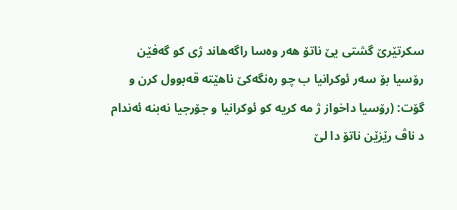سكرتێرێ گشتی یێ ناتۆ هه‌ر وه‌سا راگه‌هاند ژی كو گه‌فێن رۆسیا بۆ سه‌ر ئوكرانیا ب چو ره‌نگه‌كێ ناهێته‌ قه‌بوول كرن و گۆت: (رۆسیا داخواز ژ مه‌ كریه‌ كو ئوكرانیا و جۆرجیا نه‌بنه‌ ئه‌ندام د ناڤ رێزێن ناتۆ دا لێ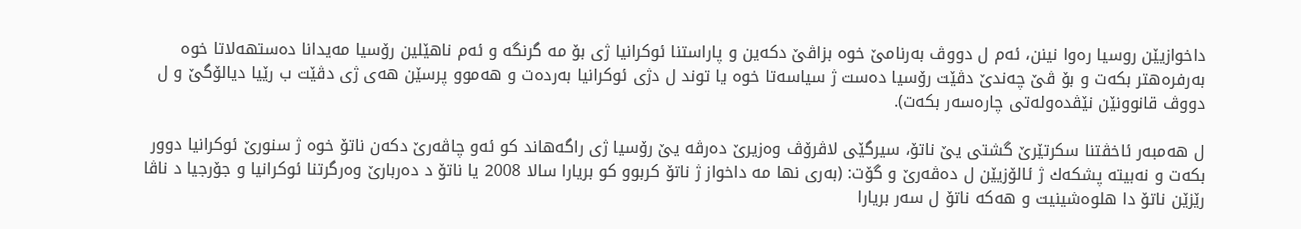داخوازیێن روسیا ره‌وا نینن، ئه‌م ل دووڤ به‌رنامێ خوه‌ بزاڤێ دكه‌ین و پاراستنا ئوكرانیا ژی بۆ مه‌ گرنگه‌ و ئه‌م ناهێلین رۆسیا مه‌یدانا ده‌ستهه‌لاتا خوه‌ به‌رفره‌هتر بكه‌ت و بۆ ڤێ چه‌ندێ دڤێت رۆسیا ده‌ست ژ سیاسه‌تا خوه‌ یا توند ل دژی ئوكرانیا به‌رده‌ت و هه‌موو پرسێن هه‌ی ژی دڤێت ب رێیا دیالۆگێ و ل دووڤ قانوونێن نێڤده‌وله‌تی چاره‌سه‌ر بكه‌ت).

ل هه‌مبه‌ر ئاخڤتنا سكرتێرێ گشتی یێ ناتۆ، سیرگێی لاڤرۆڤ وه‌زیرێ ده‌رڤه‌ یێ رۆسیا ژی راگه‌هاند كو ئه‌و چاڤه‌رێ دكه‌ن ناتۆ خوه‌ ژ سنورێ ئوكرانیا دوور بكه‌ت و نه‌بیته‌ پشكه‌ك ژ ئالۆزیێن ل ده‌ڤه‌رێ و گۆت: (به‌ری نها مه‌ داخواز ژ ناتۆ كربوو كو بریارا سالا 2008 یا ناتۆ د ده‌ربارێ وه‌رگرتنا ئوكرانیا و جۆرجیا د ناڤا رێزێن ناتۆ دا هلوه‌شینیت و هه‌كه‌ ناتۆ ل سه‌ر بریارا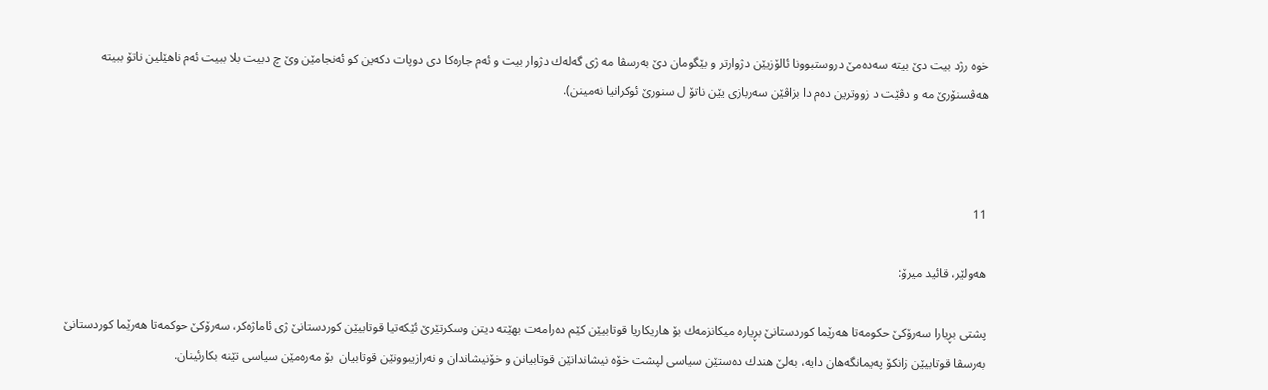خوه‌ رژد بیت دێ بیته‌ سه‌ده‌مێ دروستبوونا ئالۆزیێن دژوارتر و بێگومان دێ به‌رسڤا مه‌ ژی گه‌له‌ك دژوار بیت و ئه‌م جاره‌كا دی دوپات دكه‌ین كو ئه‌نجامێن وێ چ دبیت بلا ببیت ئه‌م ناهێلین ناتۆ ببیته‌ هه‌ڤسنۆرێ مه‌ و دڤێت د زووترین ده‌م دا بزاڤێن سه‌ربازی یێن ناتۆ ل سنورێ ئوكرانیا نه‌مینن).



11

هه‌ولێر، قائید میرۆ:

پشتی بڕیارا سه‌رۆكێ حكومه‌تا هه‌رێما كوردستانێ بڕیاره‌ میكانزمه‌ك بۆ هاریكاریا قوتابیێن كێم ده‌رامه‌ت بهێته‌ دیتن وسكرتێرێ ئێكه‌تیا قوتابیێن كوردستانێ ژی ئاماژه‌كر، سه‌رۆكێ حوكمه‌تا هه‌رێما كوردستانێ به‌رسڤا قوتابیێن زانكۆ په‌یمانگه‌هان دایه‌، به‌لێ هندك ده‌ستێن سیاسی لپشت خۆه‌ نیشاندانێن قوتابیانن و خۆنیشاندان و نه‌رازیبوونێن قوتابیان  بۆ مه‌ره‌مێن سیاسی تێنه‌ بكارئینان.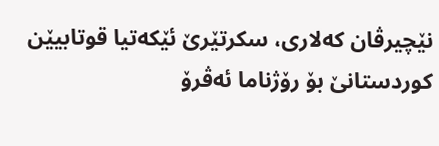نێچیرڤان كه‌لاری، سكرتێرێ ئێكه‌تیا قوتابیێن كوردستانێ بۆ رۆژناما ئه‌ڤرۆ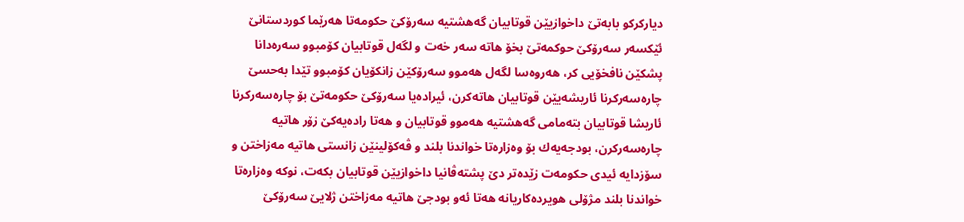دیاركركو بابه‌تێ داخوازیێن قوتابیان گه‌هشتیه‌ سه‌رۆكێ حكومه‌تا هه‌رێما كوردستانێ ئێكسه‌ر سه‌رۆكێ حوكمه‌تێ بخۆ هاته‌ سه‌ر خه‌ت و لگه‌ل قوتابیان كۆمبوو سه‌ره‌دانا پشكێن نافخۆیی كر، هه‌روه‌سا لگه‌ل هه‌موو سه‌رۆكێن زانكۆیان كۆمبوو تێدا به‌حسێ چاره‌سه‌ركرنا ئاریشه‌یێن قوتابیان هاته‌كرن، ئیراده‌یا سه‌رۆكێ حكومه‌تێ بۆ چاره‌سه‌ركرنا ئاریشا قوتابیان بته‌مامی گه‌هشتیه‌ هه‌موو قوتابیان و هه‌تا راده‌یه‌كێ زۆر هاتیه‌ چاره‌سه‌ركرن، بودجه‌یه‌ك بۆ وه‌زاره‌تا خواندنا بلند و ڤه‌كۆلینێن زانستی هاتیه‌ مه‌زاختن و سۆزدایه‌ ئیدی حكومه‌ت زێده‌تر دێ پشته‌ڤانیا داخوازیێن قوتابیان بكه‌ت، نوكه‌ وه‌زاره‌تا خواندنا بلند مژۆلی هویرده‌كاریانه‌ هه‌تا ئه‌و بودجێ هاتیه‌ مه‌زاختن ژلایێ سه‌رۆكێ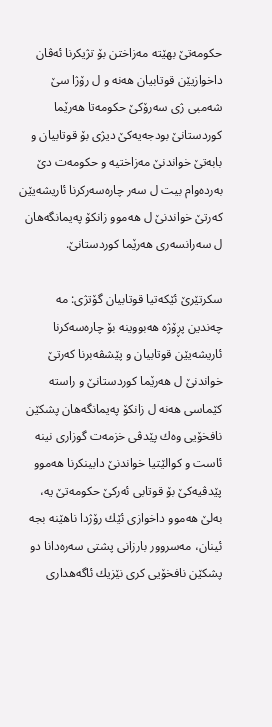حكومه‌تێ بهێته‌ مه‌زاختن بۆ تژیكرنا ئه‌ڤان داخوازیێن قوتابیان هه‌نه‌ و ل رۆژا سێ‌ شه‌مبی ژی سه‌رۆكێ حكومه‌تا هه‌رێما كوردستانێ بودجه‌یه‌كێ دیژی بۆ قوتابیان و بابه‌تێ خواندنێ مه‌زاختیه‌ و حكومه‌ت دێ به‌رده‌وام بیت ل سه‌ر چاره‌سه‌ركرنا ئاریشه‌یێن كه‌رتێ خواندنێ ل هه‌موو زانكۆ په‌یمانگه‌هان ل سه‌رانسه‌ری هه‌رێما كوردستانێ.

سكرتێرێ ئێكه‌تیا قوتابیان گۆتژی: مه‌ چه‌ندین پڕۆژه‌ هه‌بووینه‌ بۆ چاره‌سه‌كرنا ئاریشه‌یێن قوتابیان و پێشڤه‌برنا كه‌رتێ خواندنێ ل هه‌رێما كوردستانێ و راسته‌ كێماسی هه‌نه‌ ل زانكۆ په‌یمانگه‌هان پشكێن نافخۆیی وه‌ك پێدڤی خزمه‌ت گوزاری نینه‌ ئاست و كوالێتیا خواندنێ دابینكرنا هه‌موو پێدڤیه‌كێ بۆ قوتابی ئه‌ركێ حكومه‌تێ یه‌، به‌لێ هه‌موو داخوازی ئێك رۆژدا ناهێنه‌ بجه ئینان، مه‌سروور بارزانی پشتی سه‌ره‌دانا دو پشكێن نافخۆیی كری نێزیك ئاگه‌هداری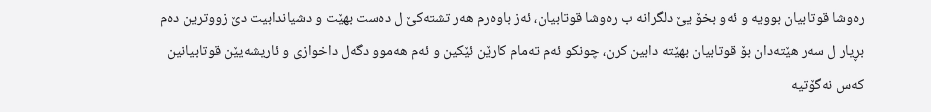ره‌وشا قوتابیان بوویه‌ و ئه‌و بخۆ یێ دلگرانه‌ ب ره‌وشا قوتابیان، ئه‌ز باوه‌رم هه‌ر تشته‌كێ ل ده‌ست بهێت و دشیاندابیت دێ زووترین ده‌م بڕیار ل سه‌ر هێته‌دان بۆ قوتابیان بهێته‌ دابین كرن، چونكو ئه‌م ته‌مام كارێن ئێكین و ئه‌م هه‌موو دگه‌ل داخوازی و ئاریشه‌یێن قوتابیانین كه‌س نه‌گۆتیه‌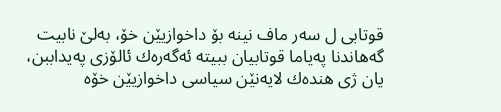قوتابی ل سه‌ر ماف نینه‌ بۆ داخوازیێن خۆ، به‌لێ نابیت گه‌هاندنا په‌یاما قوتابیان ببیته‌ ئه‌گه‌ره‌ك ئالۆزی په‌یداببن، یان ژی هنده‌ك لایه‌نێن سیاسی داخوازیێن خۆه‌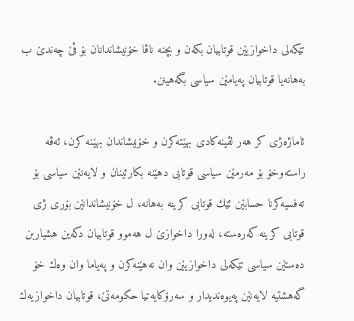تێكه‌لی داخوازیێن قوتابیان بكه‌ن و بچنه‌ ناڤا خۆنیشاندانان بۆ ڤێ چه‌ندێ ب به‌هانه‌یا قوتابیان په‌یامێن سیاسی بگه‌هینن.

ئاماژه‌ژی كر هه‌ر لڤینه‌كادی بهێته‌كرن و خۆنیشاندان بهێنه‌ كرن، ئه‌ڤه‌ راسته‌وخۆ بۆ مه‌رمێن سیاسی قوتابی دهێنه‌ بكارئینان و لایه‌نێن سیاسی بۆ ته‌فسیه‌كرنا حسابێن ئێك قوتابی كرینه‌ به‌هانه‌، ل خۆنیشاندانێن بۆری ژی قوتابی كرینه‌ كه‌ره‌سته‌، له‌ورا داخوازێ ل هه‌موو قوتابیان دكه‌ین هشیاربن ده‌ستێن سیاسی تێكه‌لی داخوازیێن وان نه‌هێنه‌كرن و په‌یاما وان وه‌ك خۆ گه‌هشتیه‌ لایه‌نێن په‌یوه‌ندیدار و سه‌رۆكایه‌تیا حكومه‌تێ، قوتابیان داخوازیه‌ك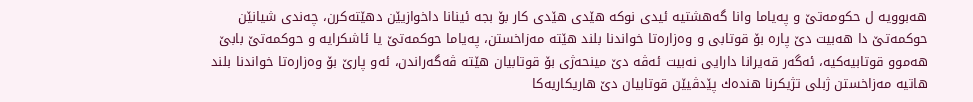هه‌بوویه‌ ل حكومه‌تێ و په‌یاما وانا گه‌هشتیه‌ ئیدی نوكه‌ هێدی هێدی كار بۆ بجه ئینانا داخوازیێن دهێته‌كرن، چه‌ندی شیانێن حوكمه‌تێ دا هه‌بیت دێ پاره‌ بۆ قوتابی و وه‌زاره‌تا خواندنا بلند هێته‌ مه‌زاخستن، په‌یاما حوكمه‌تێ یا ئاشكرایه‌ و حوكمه‌تێ بابێ هه‌موو قوتابیه‌كیه‌، ئه‌گه‌ر قه‌یرانا دارایی نه‌بیت ئه‌ڤه‌ دێ مینحه‌ژی بۆ قوتابیان هێته‌ ڤه‌گه‌راندن، ئه‌و پارێ بۆ وه‌زاره‌تا خواندنا بلند هاتیه‌ مه‌زاخستن ژبلی تژیكرنا هنده‌ك پێدڤیێن قوتابیان دێ هاریكاریه‌كا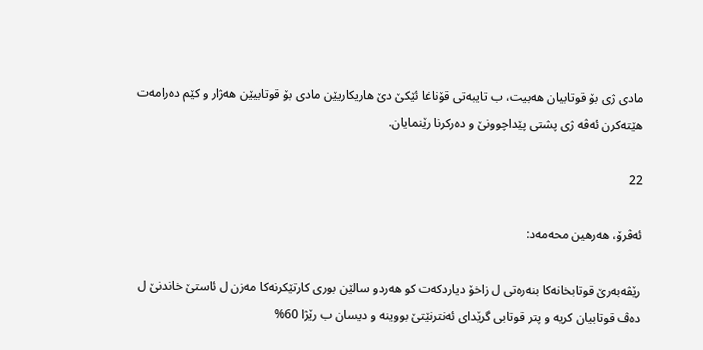مادی ژی بۆ قوتابیان هه‌بیت، ب تایبه‌تی قۆناغا ئێكێ دێ هاریكاریێن مادی بۆ قوتابیێن هه‌ژار و كێم ده‌رامه‌ت هێته‌كرن ئه‌ڤه‌ ژی پشتی پێداچوونێ و ده‌ركرنا رێنمایان.

22

ئه‌ڤرۆ، هه‌رهین محه‌مه‌د:

رێڤه‌به‌رێ‌ قوتابخانه‌كا بنه‌ره‌تی ل زاخۆ دیاردكه‌ت كو هه‌ردو سالێن بوری كارتێكرنه‌كا مه‌زن ل ئاستێ‌ خاندنێ‌ ل ده‌ڤ قوتابیان كریه‌ و پتر قوتابی گرێدای ئه‌نترنێتێ‌ بووینه‌ و دیسان ب رێژا 60%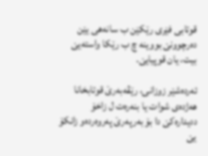قوتابی فێری رێكێن ب سانه‌هی یێن ده‌رچوونێ‌ بووینه‌ چ ب رێكا واسته‌یێ‌ بیت، یان قوپیایێ‌.

ئه‌رده‌شێر زوزانی، رێڤه‌به‌رێ‌ قوتابخانا هه‌ژده‌ی شوات یا بنه‌ره‌ت ل زاخۆ ددیداره‌كێ‌ دا بۆ به‌رپه‌رێ‌ په‌روه‌رده‌و زانكۆ یێ‌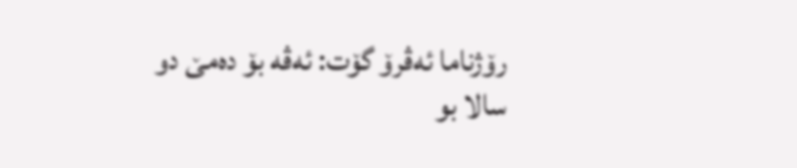رۆژناما ئه‌ڤرۆ گۆت: ئه‌ڤه‌ بۆ ده‌مێ‌ دو سالا بو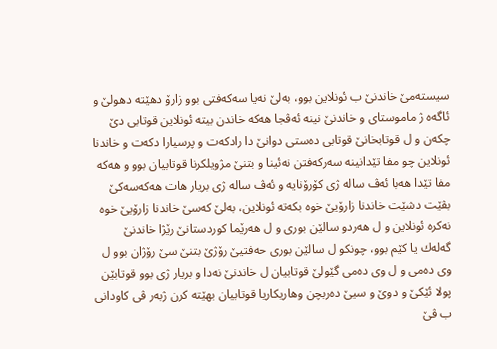سیسته‌مێ‌ خاندنێ‌ ب ئونلاین بوو، به‌لێ‌ نه‌یا سه‌كه‌فتی بوو زارۆ دهێته‌ دهولێ‌ و ئاگه‌ه ژ ماموستای و خاندنێ‌ نینه‌ ئه‌ڤجا هه‌كه‌ خاندن بیته‌ ئونلاین قوتابی دێ‌ چكه‌ن و ل قوتابخانێ‌ قوتابی ده‌ستی دوانێ‌ دا رادكه‌ت و پرسیارا دكه‌ت و خاندنا ئونلاین چو مفا تێدانینه‌ سه‌ركه‌فتن نه‌ئینا و بتنێ‌ مژویلكرنا قوتابیان بوو و هه‌كه‌ مفا تێدا هه‌با ئه‌ڤ ساله‌ ژی كۆرۆنایه‌ و ئه‌ڤ ساله‌ ژی بریار هات هه‌كه‌سه‌كێ‌ بڤێت دشێت خاندنا زارۆیێ‌ خوه‌ بكه‌ته‌ ئونلاین، به‌لێ‌ كه‌سێ‌ خاندنا زارۆیێ‌ خوه‌ نه‌كره‌ ئونلاین و ل هه‌ردو سالێن بوری و ل هه‌رێما كوردستانێ‌ رێژا خاندنێ‌ گه‌له‌ك یا كێم بوو، چونكو ل سالێن بوری حه‌فتیێ‌ رۆژێ‌ بتنێ‌ سێ‌ رۆژان بوو ل وی ده‌می و ل وی ده‌می گێولێ‌ قوتابیان ل خاندنێ‌ نه‌دا و بریار ژی بوو قوتابێن پولا ئێكێ‌ و دوێ‌ و سیێ‌ ده‌ربچن وهاریكاریا قوتابیان بهێته‌ كرن ژبه‌ر ڤی كاودانی ب ڤێ‌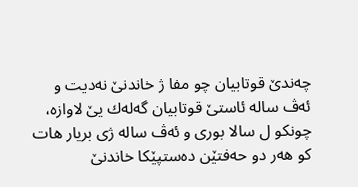چه‌ندێ‌ قوتابیان چو مفا ژ خاندنێ‌ نه‌دیت و ئه‌ڤ ساله‌ ئاستێ‌ قوتابیان گه‌له‌ك یێ‌ لاوازه‌، چونكو ل سالا بوری و ئه‌ڤ ساله‌ ژی بریار هات كو هه‌ر دو حه‌فتێن ده‌ستپێكا خاندنێ‌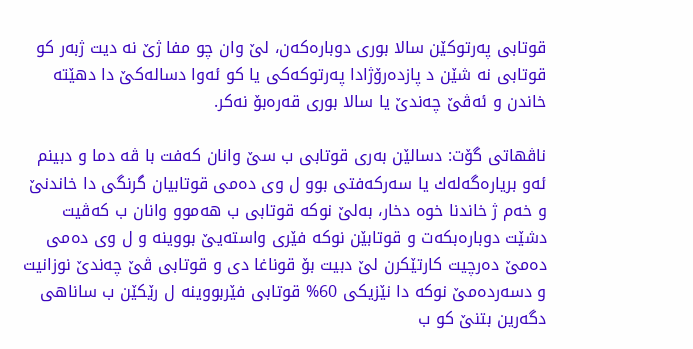قوتابی په‌رتوكێن سالا بوری دوباره‌كه‌ن، لێ‌ وان چو مفا ژێ‌ نه‌ دیت ژبه‌ر كو قوتابی نه‌ شێن د پازده‌رۆژادا په‌رتوكه‌كی یا كو ئه‌وا دساله‌كێ‌ دا دهێته‌ خاندن و ئه‌ڤێ‌ چه‌ندێ‌ یا سالا بوری قه‌ره‌بۆ نه‌كر.

ناڤهاتی گۆت: دسالێن به‌ری قوتابی ب سێ‌ وانان كه‌فت با ڤه‌ دما و دبینم ئه‌و بریاره‌گه‌له‌ك یا سه‌ركه‌فتی بوو ل وی ده‌می قوتابیان گرنگی دا خاندنێ‌ و خه‌م ژ خاندنا خوه‌ دخار، به‌لێ‌ نوكه‌ قوتابی ب هه‌موو وانان ب كه‌ڤیت دشێت دوباره‌بكه‌ت و قوتابێن نوكه‌ فێری واسته‌یێ‌ بووینه‌ و ل وی ده‌می ده‌مێ‌ ده‌رچیت كارتێكرن لێ‌ دبیت بۆ قوناغا دی و قوتابی ڤێ‌ چه‌ندێ‌ نوزانیت و دسه‌رده‌مێ‌ نوكه‌ دا نێزیكی 60% قوتابی فێربووینه‌ ل رێكێن ب ساناهی دگه‌رین بتنێ‌ كو ب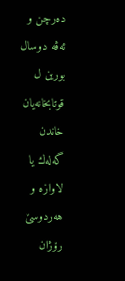ده‌رچن و ئه‌ڤه‌ دوسال بورین ل قوتابخانه‌یان خاندن گه‌له‌ك یا لاوازه‌ و هه‌ردوسێ‌ رۆژان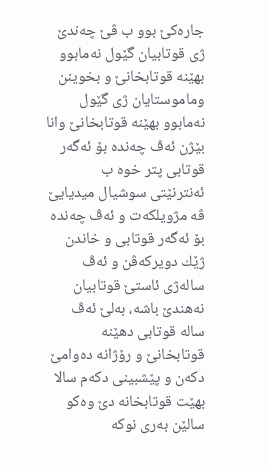جاره‌كێ‌ بوو ب ڤێ‌ چه‌ندێ‌ ژی قوتابیان گێول نه‌مابوو بهێنه‌ قوتابخانێ‌ و بخوینن وماموستایان ژی گێول نه‌مابوو بهێنه‌ قوتابخانێ‌ وانا بێژن ئه‌ڤ چه‌نده‌ بۆ ئه‌گه‌ر قوتابی پتر خوه‌ ب ئه‌نترنێتی سوشیال میدیایێ‌ ڤه‌ مژویلكه‌ت و ئه‌ڤ چه‌نده‌ بۆ ئه‌گه‌ر قوتابی و خاندن ژێك دویركه‌ڤن و ئه‌ڤ ساله‌ژی ئاستێ‌ قوتابیان نه‌هندێ‌ باشه‌، به‌لێ‌ ئه‌ڤ ساله‌ قوتابی دهێنه‌ قوتابخانێ‌ و رۆژانه‌ ده‌وامێ‌ دكه‌ن و پێشبینی دكه‌م سالا بهێت قوتابخانه‌ دێ‌ وه‌كو سالێن به‌ری نوكه‌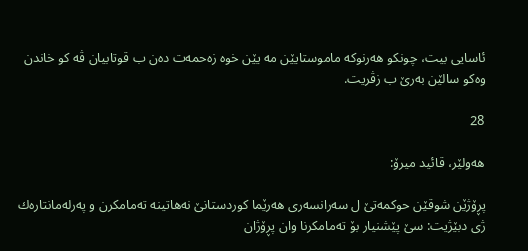ئاسایی بیت، چونكو هه‌رنوكه‌ ماموستایێن مه‌ یێن خوه‌ زه‌حمه‌ت ده‌ن ب قوتابیان ڤه‌ كو خاندن وه‌كو سالێن به‌رێ‌ ب زڤریت.

28

هه‌ولێر، قائید میرۆ:

پڕۆژێن شوقێن حوكمه‌تێ ل سه‌رانسه‌ری هه‌رێما كوردستانێ نه‌هاتینه‌ ته‌مامكرن و په‌رله‌مانتاره‌ك ژی دبێژیت: سێ پێشنیار بۆ ته‌مامكرنا وان پڕۆژان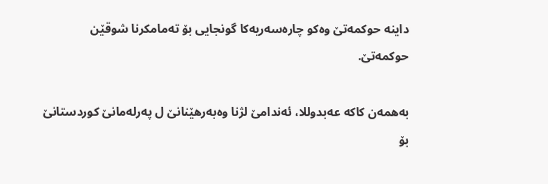داینه‌ حوكمه‌تێ وه‌كو چاره‌سه‌ریه‌كا گونجایی بۆ ته‌مامكرنا شوقێن حوكمه‌تێ.

به‌همه‌ن كاكه‌ عه‌بدوللا، ئه‌ندامێ لژنا وه‌به‌رهێنانێ ل په‌رله‌مانێ كوردستانێ بۆ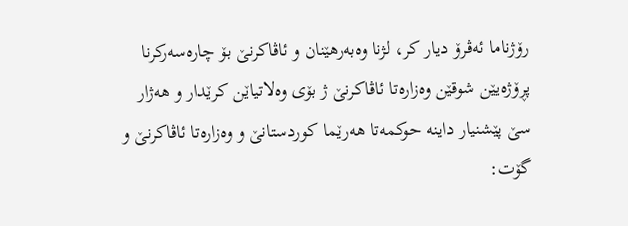رۆژناما ئه‌ڤرۆ دیار كر، لژنا وه‌به‌رهێنان و ئاڤاكرنێ بۆ چاره‌سه‌ركرنا پڕۆژه‌یێن شوقێن وه‌زاره‌تا ئاڤاكرنێ ژ بۆی وه‌لاتیاێن كرێدار و هه‌ژار سێ پێشنیار داینه‌ حوكمه‌تا هه‌رێما كوردستانێ و وه‌زاره‌تا ئاڤاكرنێ و گۆت: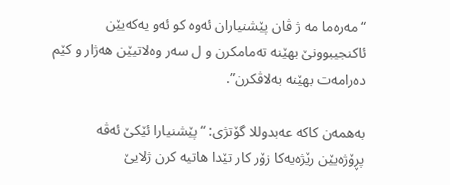“مه‌ره‌ما مه‌ ژ ڤان پێشنیاران ئه‌وه‌ كو ئه‌و یه‌كه‌یێن ئاكنجیبوونێ بهێنه‌ ته‌مامكرن و ل سه‌ر وه‌لاتیێن هه‌ژار و كێم ده‌رامه‌ت بهێنه‌ به‌لاڤكرن”.

به‌همه‌ن كاكه‌ عه‌بدوللا گۆتژی: “پێشنیارا ئێكێ ئه‌ڤه‌ پڕۆژه‌یێن رێژه‌یه‌كا زۆر كار تێدا هاتیه‌ كرن ژلایێ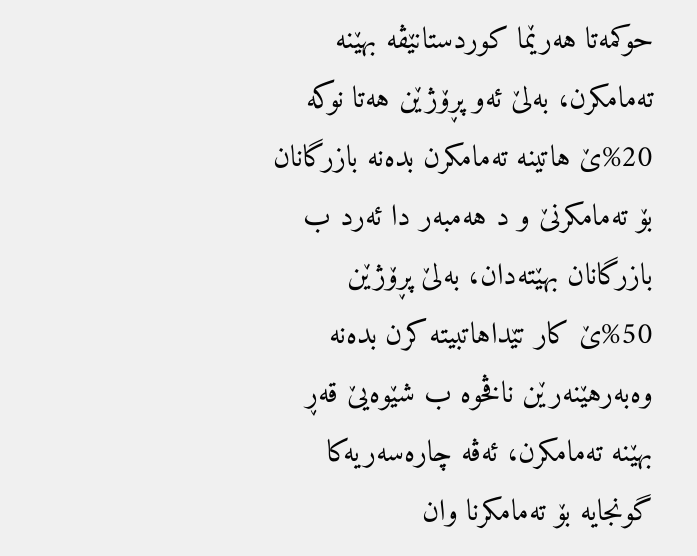حوكمه‌تا هه‌رێما كوردستانێڤه‌ بهێنه‌ ته‌مامكرن، به‌لێ ئه‌و پڕۆژێن هه‌تا نوكه‌ 20%ێ هاتینه‌ ته‌مامكرن بده‌نه‌ بازرگانان بۆ ته‌مامكرنێ و د هه‌مبه‌ر دا ئه‌رد ب بازرگانان بهێته‌دان، به‌لێ پڕۆژێن 50%ێ كار تێداهاتبیته‌ كرن بده‌نه‌ وه‌به‌رهێنه‌رێن ناڤخوه‌ ب شێوه‌یێ قه‌ڕ بهێنه‌ ته‌مامكرن، ئه‌ڤه‌ چاره‌سه‌ریه‌كا گونجایه‌ بۆ ته‌مامكرنا وان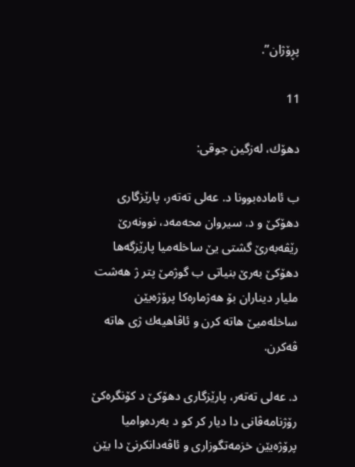پڕۆژان”.

11

دهۆك، له‌زگین جوقی:

ب ئاماده‌بوونا د. عه‌لی ته‌ته‌ر، پارێزگاری دهۆكێ‌ و د. سیروان محه‌مه‌د، نوونه‌رێ‌ رێڤه‌به‌رێ‌ گشتی یێ‌ ساخله‌میا پارێزگه‌ها دهۆكێ‌ به‌رێ‌ بنیاتی ب گوژمێ‌ پتر ژ هه‌شت ملیار دیناران بۆ هه‌ژماره‌كا پرۆژه‌یێن ساخله‌میێ‌ هاته‌ كرن و ئاڤاهیه‌ك ژی هاته‌ ڤه‌كرن.

د. عه‌لی ته‌ته‌ر، پارێزگاری دهۆكێ‌ د كۆنگره‌كێ‌ رۆژنامه‌ڤانی دا دیار كر كو د به‌رده‌وامیا پرۆژه‌یێن خزمه‌تگوزاری و ئاڤه‌دانكرنێ‌ دا یێن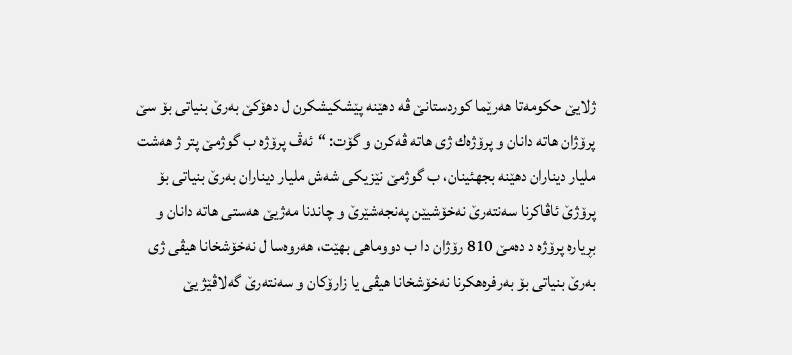ژلایێ‌ حكومه‌تا هه‌رێما كوردستانێ‌ ڤه‌ دهێنه‌ پێشكیشكرن ل دهۆكێ‌ به‌رێ‌ بنیاتی بۆ سێ‌ پرۆژان هاته‌ دانان و پرۆژه‌ك ژی هاته‌ ڤه‌كرن و گۆت: “ئه‌ڤ پرۆژه‌ ب گوژمێ‌ پتر ژ هه‌شت ملیار دیناران دهێنه‌ بجهئینان، ب گوژمێ‌ نێزیكی شه‌ش ملیار دیناران به‌رێ‌ بنیاتی بۆ پرۆژێ‌ ئاڤاكرنا سه‌نته‌رێ‌ نه‌خۆشیێن په‌نجه‌شێرێ‌ و چاندنا مه‌ژیێ‌ هه‌ستی هاته‌ دانان و بڕیاره‌ پرۆژه‌ د ده‌مێ‌ 810 رۆژان دا ب دووماهی بهێت، هه‌روه‌سا ل نه‌خۆشخانا هیڤی ژی به‌رێ‌ بنیاتی بۆ به‌رفره‌هكرنا نه‌خۆشخانا هیڤی یا زارۆكان و سه‌نته‌رێ‌ گه‌لاڤێژ یێ‌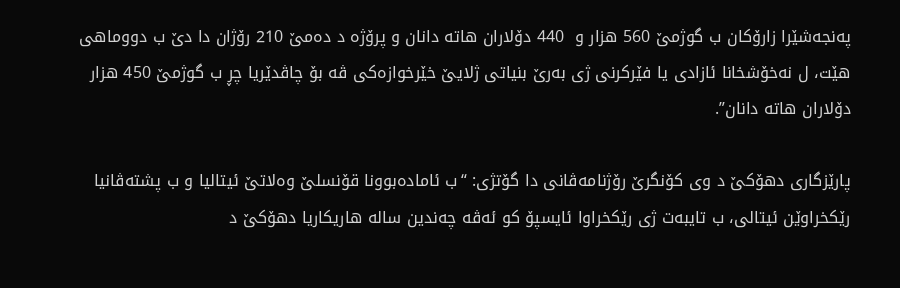په‌نجه‌شێرا زارۆكان ب گوژمێ‌ 560 هزار و  440 دۆلاران هاته‌ دانان و پرۆژه‌ د ده‌مێ‌ 210 رۆژان دا دێ‌ ب دووماهی هێت، ل نه‌خۆشخانا ئازادی یا فێركرنی ژی به‌رێ‌ بنیاتی ژلایێ‌ خێرخوازه‌كی ڤه‌ بۆ چاڤدێریا چڕ ب گوژمێ‌ 450 هزار دۆلاران هاته‌ دانان”.

پارێزگاری دهۆكێ‌ د وی كۆنگرێ‌ رۆژنامه‌ڤانی دا گۆتژی: “ب ئاماده‌بوونا قۆنسلێ‌ وه‌لاتێ‌ ئیتالیا و ب پشته‌ڤانیا رێكخراوێن ئیتالی، ب تایبه‌ت ژی رێكخراوا ئایسپۆ كو ئه‌ڤه‌ چه‌ندین ساله‌ هاریكاریا دهۆكێ‌ د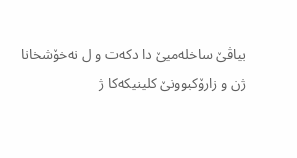بیاڤێ‌ ساخله‌میێ‌ دا دكه‌ت و ل نه‌خۆشخانا ژن و زارۆكبوونێ‌ كلینیكه‌كا ژ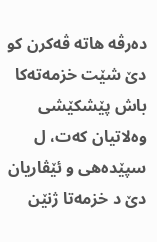ده‌رڤه‌ هاته‌ ڤه‌كرن كو دێ‌ شێت خزمه‌ته‌كا باش پێشكێشی وه‌لاتیان كه‌ت، ل سپێده‌هی و ئێڤاریان دێ‌ د خزمه‌تا ژنێن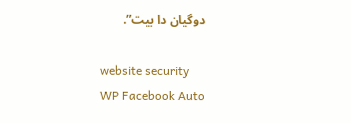دوگیان دا بیت”.

website security
WP Facebook Auto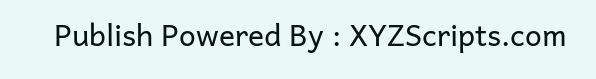Publish Powered By : XYZScripts.com